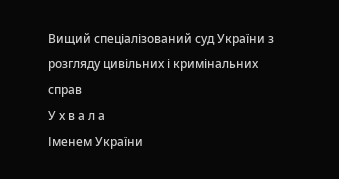Вищий спеціалізований суд України з розгляду цивільних і кримінальних справ
У х в а л а
Іменем України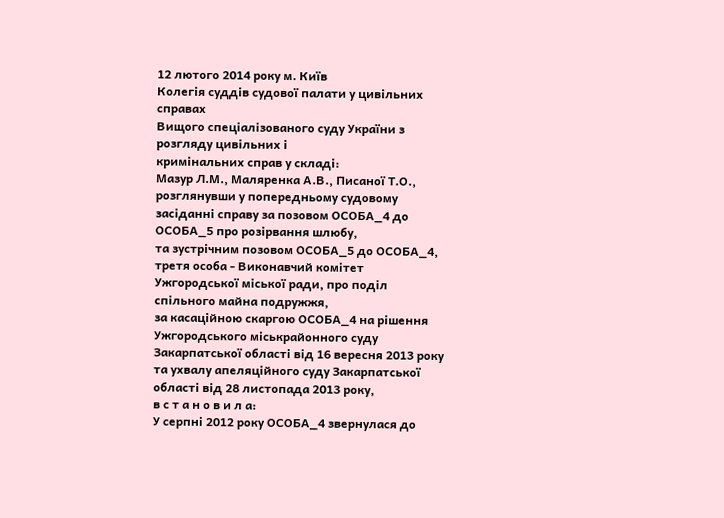12 лютого 2014 року м. Київ
Колегія суддів судової палати у цивільних справах
Вищого спеціалізованого суду України з розгляду цивільних і
кримінальних справ у складі:
Мазур Л.М., Маляренка А.В., Писаної Т.О.,
розглянувши у попередньому судовому засіданні справу за позовом ОСОБА_4 до ОСОБА_5 про розірвання шлюбу,
та зустрічним позовом ОСОБА_5 до ОСОБА_4, третя особа - Виконавчий комітет Ужгородської міської ради, про поділ спільного майна подружжя,
за касаційною скаргою ОСОБА_4 на рішення Ужгородського міськрайонного суду Закарпатської області від 16 вересня 2013 року та ухвалу апеляційного суду Закарпатської області від 28 листопада 2013 року,
в с т а н о в и л а:
У серпні 2012 року ОСОБА_4 звернулася до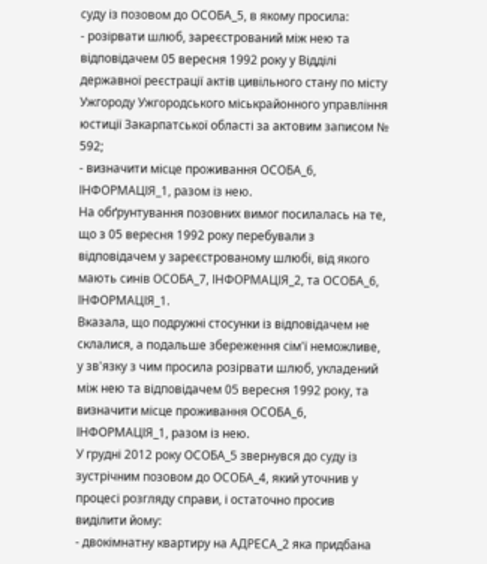суду із позовом до ОСОБА_5, в якому просила:
- розірвати шлюб, зареєстрований між нею та відповідачем 05 вересня 1992 року у Відділі державної реєстрації актів цивільного стану по місту Ужгороду Ужгородського міськрайонного управління юстиції Закарпатської області за актовим записом № 592;
- визначити місце проживання ОСОБА_6, ІНФОРМАЦІЯ_1, разом із нею.
На обґрунтування позовних вимог посилалась на те, що з 05 вересня 1992 року перебували з відповідачем у зареєстрованому шлюбі, від якого мають синів ОСОБА_7, ІНФОРМАЦІЯ_2, та ОСОБА_6, ІНФОРМАЦІЯ_1.
Вказала, що подружні стосунки із відповідачем не склалися, а подальше збереження сім'ї неможливе, у зв'язку з чим просила розірвати шлюб, укладений між нею та відповідачем 05 вересня 1992 року, та визначити місце проживання ОСОБА_6, ІНФОРМАЦІЯ_1, разом із нею.
У грудні 2012 року ОСОБА_5 звернувся до суду із зустрічним позовом до ОСОБА_4, який уточнив у процесі розгляду справи, і остаточно просив виділити йому:
- двокімнатну квартиру на АДРЕСА_2 яка придбана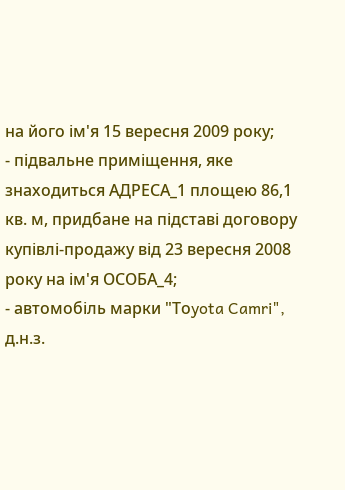на його ім'я 15 вересня 2009 року;
- підвальне приміщення, яке знаходиться АДРЕСА_1 площею 86,1 кв. м, придбане на підставі договору купівлі-продажу від 23 вересня 2008 року на ім'я ОСОБА_4;
- автомобіль марки "Тоyota Camri", д.н.з.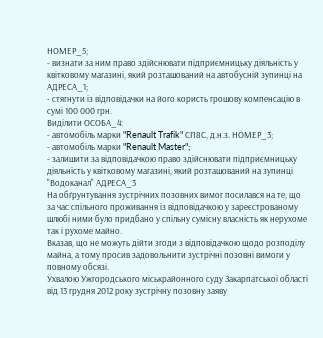НОМЕР_5;
- визнати за ним право здійснювати підприємницьку діяльність у квітковому магазині, який розташований на автобусній зупинці на АДРЕСА_1;
- стягнути із відповідачки на його користь грошову компенсацію в сумі 100 000 грн.
Виділити ОСОБА_4:
- автомобіль марки "Renault Trafik" СП8С, д.н.з. НОМЕР_3;
- автомобіль марки "Renault Master";
- залишити за відповідачкою право здійснювати підприємницьку діяльність у квітковому магазині, який розташований на зупинці "Водоканал" АДРЕСА_3
На обґрунтування зустрічних позовних вимог посилався на те, що за час спільного проживання із відповідачкою у зареєстрованому шлюбі ними було придбано у спільну сумісну власність як нерухоме так і рухоме майно.
Вказав, що не можуть дійти згоди з відповідачкою щодо розподілу майна, а тому просив задовольнити зустрічні позовні вимоги у повному обсязі.
Ухвалою Ужгородського міськрайонного суду Закарпатської області від 13 грудня 2012 року зустрічну позовну заяву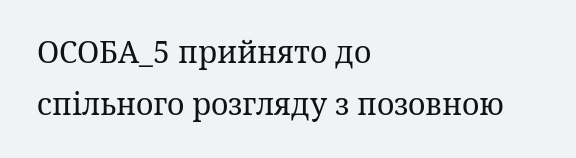ОСОБА_5 прийнято до спільного розгляду з позовною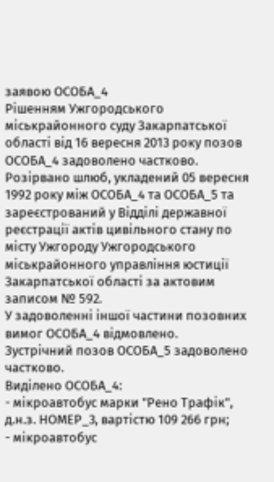заявою ОСОБА_4
Рішенням Ужгородського міськрайонного суду Закарпатської області від 16 вересня 2013 року позов ОСОБА_4 задоволено частково.
Розірвано шлюб, укладений 05 вересня 1992 року між ОСОБА_4 та ОСОБА_5 та зареєстрований у Відділі державної реєстрації актів цивільного стану по місту Ужгороду Ужгородського міськрайонного управління юстиції Закарпатської області за актовим записом № 592.
У задоволенні іншої частини позовних вимог ОСОБА_4 відмовлено.
Зустрічний позов ОСОБА_5 задоволено частково.
Виділено ОСОБА_4:
- мікроавтобус марки "Рено Трафік", д.н.з. НОМЕР_3, вартістю 109 266 грн;
- мікроавтобус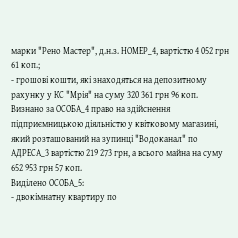марки "Рено Мастер", д.н.з. НОМЕР_4, вартістю 4 052 грн 61 коп.;
- грошові кошти, які знаходяться на депозитному рахунку у КС "Мрія" на суму 320 361 грн 96 коп.
Визнано за ОСОБА_4 право на здійснення підприємницькою діяльністю у квітковому магазині, який розташований на зупинці "Водоканал" по АДРЕСА_3 вартістю 219 273 грн, а всього майна на суму 652 953 грн 57 коп.
Виділено ОСОБА_5:
- двокімнатну квартиру по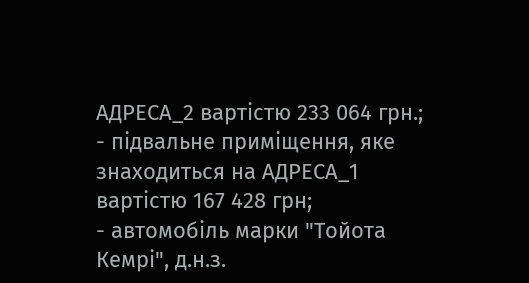АДРЕСА_2 вартістю 233 064 грн.;
- підвальне приміщення, яке знаходиться на АДРЕСА_1 вартістю 167 428 грн;
- автомобіль марки "Тойота Кемрі", д.н.з.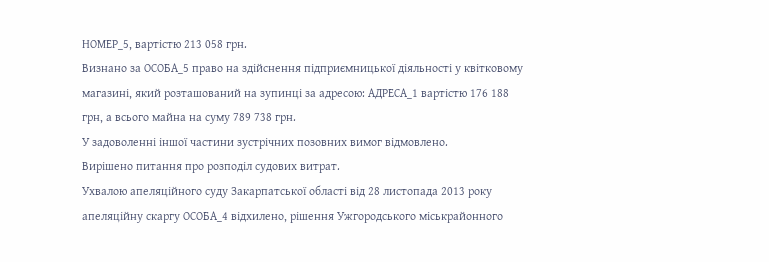НОМЕР_5, вартістю 213 058 грн.
Визнано за ОСОБА_5 право на здійснення підприємницької діяльності у квітковому магазині, який розташований на зупинці за адресою: АДРЕСА_1 вартістю 176 188 грн, а всього майна на суму 789 738 грн.
У задоволенні іншої частини зустрічних позовних вимог відмовлено.
Вирішено питання про розподіл судових витрат.
Ухвалою апеляційного суду Закарпатської області від 28 листопада 2013 року апеляційну скаргу ОСОБА_4 відхилено, рішення Ужгородського міськрайонного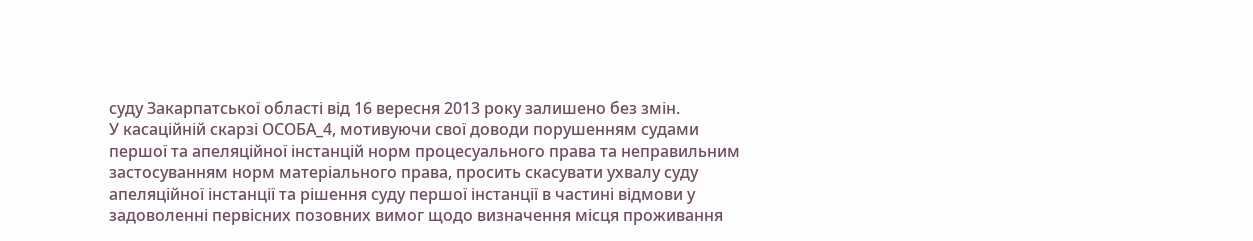суду Закарпатської області від 16 вересня 2013 року залишено без змін.
У касаційній скарзі ОСОБА_4, мотивуючи свої доводи порушенням судами першої та апеляційної інстанцій норм процесуального права та неправильним застосуванням норм матеріального права, просить скасувати ухвалу суду апеляційної інстанції та рішення суду першої інстанції в частині відмови у задоволенні первісних позовних вимог щодо визначення місця проживання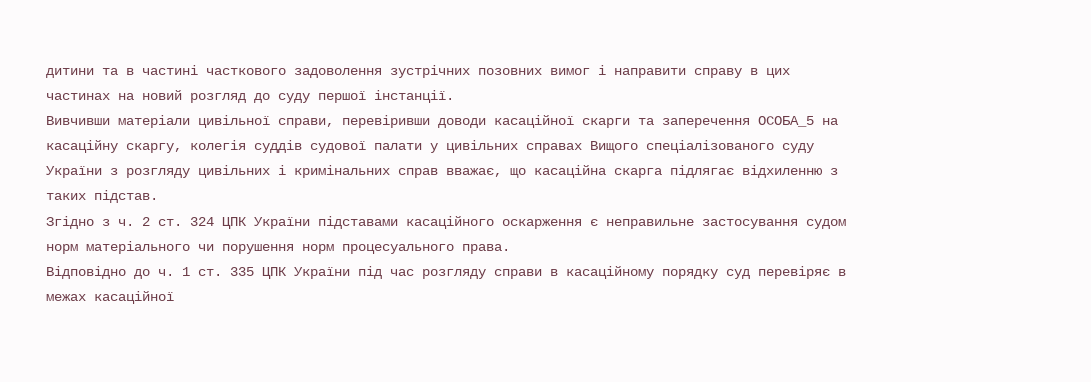дитини та в частині часткового задоволення зустрічних позовних вимог і направити справу в цих частинах на новий розгляд до суду першої інстанції.
Вивчивши матеріали цивільної справи, перевіривши доводи касаційної скарги та заперечення ОСОБА_5 на касаційну скаргу, колегія суддів судової палати у цивільних справах Вищого спеціалізованого суду України з розгляду цивільних і кримінальних справ вважає, що касаційна скарга підлягає відхиленню з таких підстав.
Згідно з ч. 2 ст. 324 ЦПК України підставами касаційного оскарження є неправильне застосування судом норм матеріального чи порушення норм процесуального права.
Відповідно до ч. 1 ст. 335 ЦПК України під час розгляду справи в касаційному порядку суд перевіряє в межах касаційної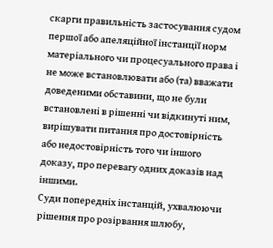скарги правильність застосування судом першої або апеляційної інстанції норм матеріального чи процесуального права і не може встановлювати або (та) вважати доведеними обставини, що не були встановлені в рішенні чи відкинуті ним, вирішувати питання про достовірність або недостовірність того чи іншого доказу, про перевагу одних доказів над іншими.
Суди попередніх інстанцій, ухвалюючи рішення про розірвання шлюбу,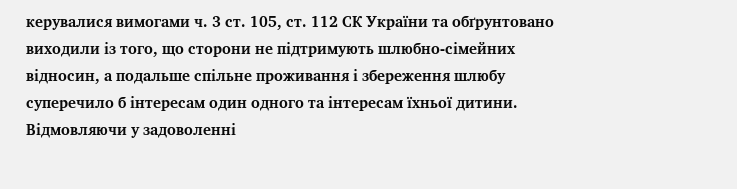керувалися вимогами ч. 3 ст. 105, ст. 112 СК України та обґрунтовано виходили із того, що сторони не підтримують шлюбно-сімейних відносин, а подальше спільне проживання і збереження шлюбу суперечило б інтересам один одного та інтересам їхньої дитини.
Відмовляючи у задоволенні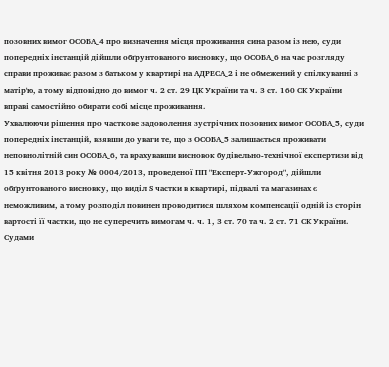позовних вимог ОСОБА_4 про визначення місця проживання сина разом із нею, суди попередніх інстанцій дійшли обґрунтованого висновку, що ОСОБА_6 на час розгляду справи проживає разом з батьком у квартирі на АДРЕСА_2 і не обмежений у спілкуванні з матір'ю, а тому відповідно до вимог ч. 2 ст. 29 ЦК України та ч. 3 ст. 160 СК України вправі самостійно обирати собі місце проживання.
Ухвалюючи рішення про часткове задоволення зустрічних позовних вимог ОСОБА_5, суди попередніх інстанцій, взявши до уваги те, що з ОСОБА_5 залишається проживати неповнолітній син ОСОБА_6, та врахувавши висновок будівельно-технічної експертизи від 15 квітня 2013 року № 0004/2013, проведеної ПП "Експерт-Ужгород", дійшли обґрунтованого висновку, що виділ Ѕ частки в квартирі, підвалі та магазинах є неможливим, а тому розподіл повинен проводитися шляхом компенсації одній із сторін вартості її частки, що не суперечить вимогам ч. ч. 1, 3 ст. 70 та ч. 2 ст. 71 СК України.
Судами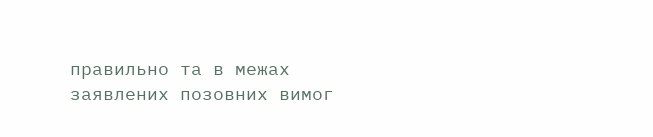правильно та в межах заявлених позовних вимог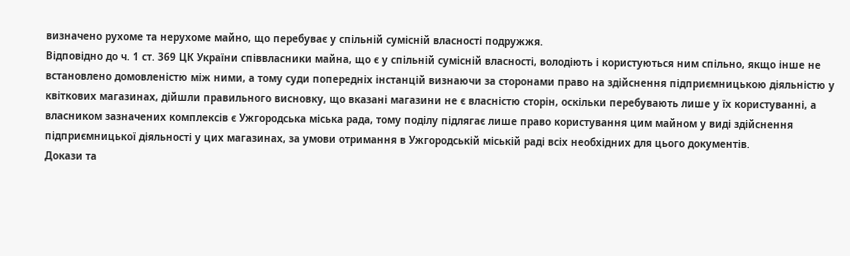визначено рухоме та нерухоме майно, що перебуває у спільній сумісній власності подружжя.
Відповідно до ч. 1 ст. 369 ЦК України співвласники майна, що є у спільній сумісній власності, володіють і користуються ним спільно, якщо інше не встановлено домовленістю між ними, а тому суди попередніх інстанцій визнаючи за сторонами право на здійснення підприємницькою діяльністю у квіткових магазинах, дійшли правильного висновку, що вказані магазини не є власністю сторін, оскільки перебувають лише у їх користуванні, а власником зазначених комплексів є Ужгородська міська рада, тому поділу підлягає лише право користування цим майном у виді здійснення підприємницької діяльності у цих магазинах, за умови отримання в Ужгородській міській раді всіх необхідних для цього документів.
Докази та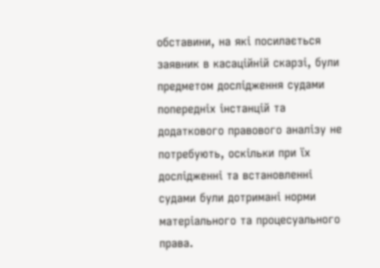обставини, на які посилається заявник в касаційній скарзі, були предметом дослідження судами попередніх інстанцій та додаткового правового аналізу не потребують, оскільки при їх дослідженні та встановленні судами були дотримані норми матеріального та процесуального права.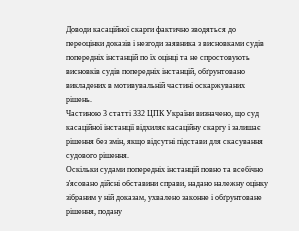Доводи касаційної скарги фактично зводяться до переоцінки доказів і незгоди заявника з висновками судів попередніх інстанцій по їх оцінці та не спростовують висновків судів попередніх інстанцій, обґрунтовано викладених в мотивувальній частині оскаржуваних рішень.
Частиною 3 статті 332 ЦПК України визначено, що суд касаційної інстанції відхиляє касаційну скаргу і залишає рішення без змін, якщо відсутні підстави для скасування судового рішення.
Оскільки судами попередніх інстанцій повно та всебічно з'ясовано дійсні обставини справи, надано належну оцінку зібраним у ній доказам, ухвалено законне і обґрунтоване рішення, подану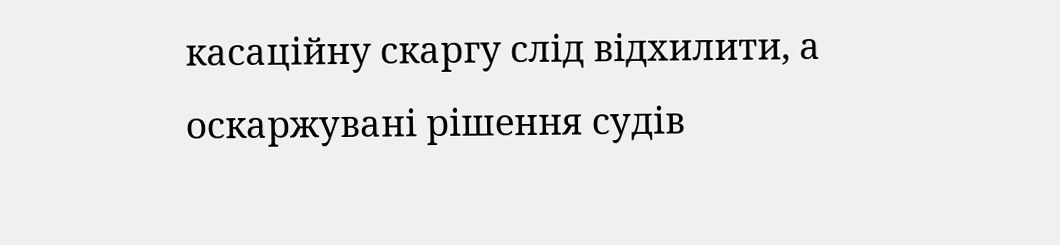касаційну скаргу слід відхилити, а оскаржувані рішення судів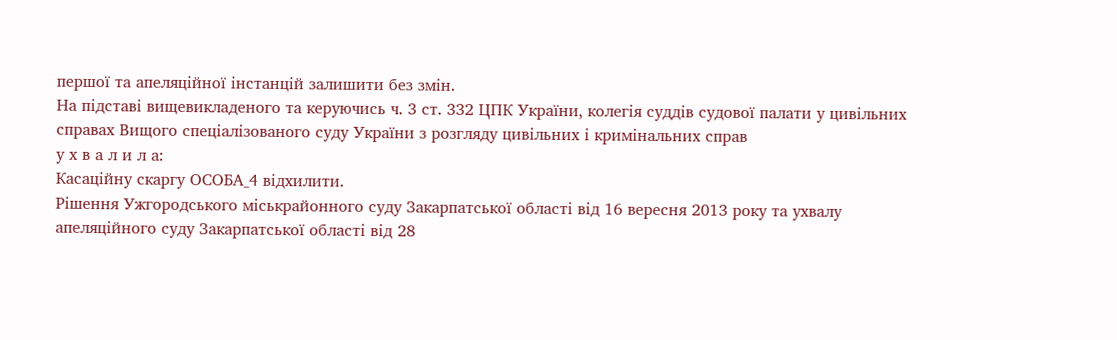першої та апеляційної інстанцій залишити без змін.
На підставі вищевикладеного та керуючись ч. 3 ст. 332 ЦПК України, колегія суддів судової палати у цивільних справах Вищого спеціалізованого суду України з розгляду цивільних і кримінальних справ
у х в а л и л а:
Касаційну скаргу ОСОБА_4 відхилити.
Рішення Ужгородського міськрайонного суду Закарпатської області від 16 вересня 2013 року та ухвалу апеляційного суду Закарпатської області від 28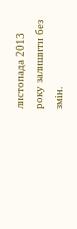листопада 2013 року залишити без змін.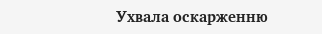Ухвала оскарженню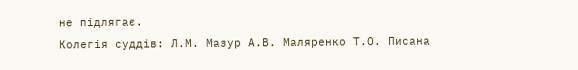не підлягає.
Колегія суддів: Л.М. Мазур А.В. Маляренко Т.О. Писана